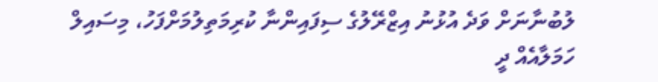ލުބުނާނަށް ވަދެ އުޅުނު އިޒްރޭލުގެ ސިފައިންނާ ކުރިމަތިލުމަށްފަހު، މިސައިލް ހަމަލާއެއް ދީ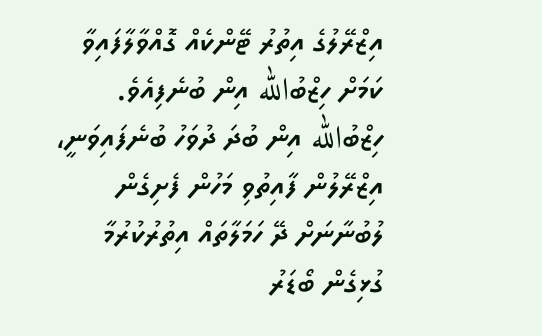އިޒްރޭލުގެ އިތުރު ޓޭންކެއް ގޮއްވާލާފައިވާ ކަމަށް ހިޒްބުالله އިން ބުނެފިއެވެ.
ހިޒްބުالله އިން ބުދަ ދުވަހު ބުނެފައިވަނީ، އިޒްރޭލުން ފާއިތުވި މަހުން ފެށިގެން ލުބުނާނަށް ދޭ ހަމަލާތައް އިތުރުކުރުމާ ގުޅިގެން ބޯޑަރު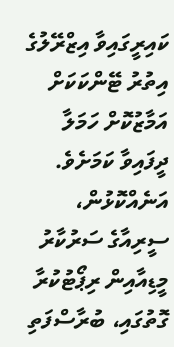ކައިރީގައިވާ އިޒްރޭލުގެ އިތުރު ޓޭންކަކަށް އަމާޒުކޮށް ހަމަލާ ދީފައިވާ ކަމަށެވެ.
އަނެއްކޮޅުން، ސީރިއާގެ ސަރުކާރު މީޑިއާއިން ރިޕޯޓުކުރާ ގޮތުގައި، ބުރާސްފަތި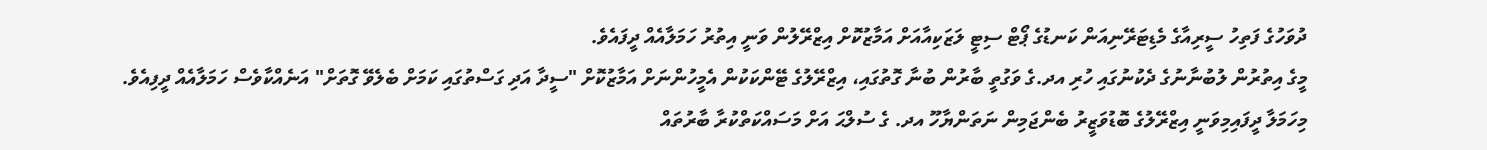ދުވަހުގެ ފަތިހު ސީރިއާގެ މެޑިޓަރޭނިއަން ކަނޑުގެ ޕޯޓް ސިޓީ ލަޒަކިއާއަށް އަމާޒުކޮށް އިޒްރޭލުން ވަނީ އިތުރު ހަމަލާއެއް ދީފައެވެ.
މީގެ އިތުރުން ލުބުނާނުގެ ދެކުނުގައި ހުރި އދ.ގެ ވަގުތީ ބާރުން ބުނާ ގޮތުގައި، އިޒްރޭލުގެ ޓޭންކަކުން އެމީހުންނަށް އަމާޒުކޮށް "ސީދާ އަދި ގަސްތުގައި ކަމަށް ބެލެވޭ ގޮތަށް" އަނެއްކާވެސް ހަމަލާއެއް ދީފިއެވެ.
މިހަމަލާ ދީފައިމިވަނީ އިޒްރޭލުގެ ބޮޑުވަޒީރު ބެންޖަމިން ނަތަންޔާހޫ އދ. ގެ ސުލްޙަ އަށް މަސައްކަތްކުރާ ބާރުތައް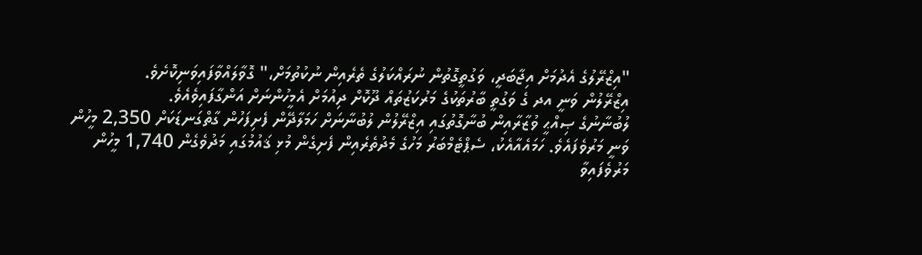"އިޒްރޭލުގެ އެދުމަށް އިޖާބަދީ، ވަގުތީގޮތުން ނުރައްކަލުގެ ތެރެއިން ނުކުތުމަށް،" ގޮވާލައްވާފައިވަނިކޮށެވެ.
އިޒްރޭލުން ވަނީ އދ ގެ ވަގުތީ ބާރުތަކުގެ މަރުކަޒުތައް ދޫކޮށް ދިއުމަށް އެމީހުންނަށް އަންގާފައިވެއެވެ.
ލުބުނާނުގެ ޞިއްޙީ ވުޒާރާއިން ބުނާގޮތުގައި އިޒްރޭލުން ލުބުނާނަށް ހަމަލާދޭން ފެށިފަހުން ގާތްގަނޑަކަށް 2,350 މީހުން ވަނީ މަރުވެފައެވެ. ހަމައެއާއެކު، ސެޕްޓެމްބަރު މަހުގެ މެދުތެރެއިން ފެށިގެން މުޅި ޤައުމުގައި މަދުވެގެން 1,740 މީހުން މަރުވެފައިވާ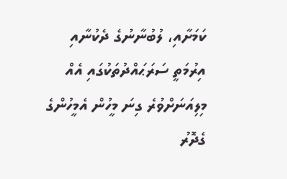ކަމަށާއި، ލުބުނާނުގެ ދެކުނާއި އިރުމަތީ ސަރަޙައްދުތަކުގައި އެއް މިލިއަނަށްވުރެ ގިނަ މީހުން އެމީހުންގެ ގެދޮރު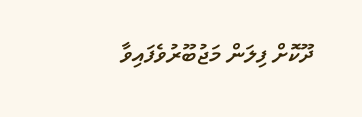ދޫކޮށް ފިލަން މަޖުބޫރުވެފައިވާ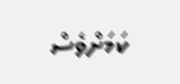ކަމަށްވެސް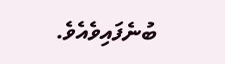ބުނެފައިވެއެވެ.